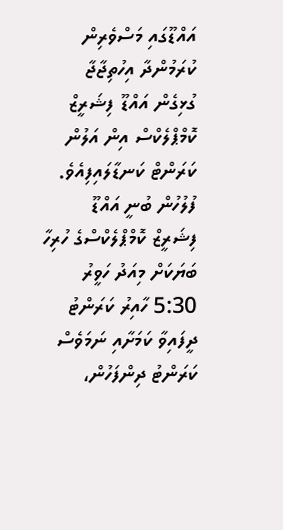އައްޑޫގައި މަސްވެރިން ކުރަމުންދާ އިހުތިޖާޖާ ގުޅިގެން އައްޑޫ ފިޝަރީޒް ކޮމްޕްލެކްސް އިން އަލުން ކަރަންޓް ކަނޑާލައިފިއެވެ.
ފުލުހުން ބުނީ އައްޑޫ ފިޝަރީޒް ކޮމްޕްލެކްސްގެ ހުރިހާ ބަޔަކަށް މިއަދު ހަވީރު 5:30 ހާއިރު ކަރަންޓު ދީފައިވާ ކަމަށާއި ނަމަވެސް ކަރަންޓު ދިންފަހުން،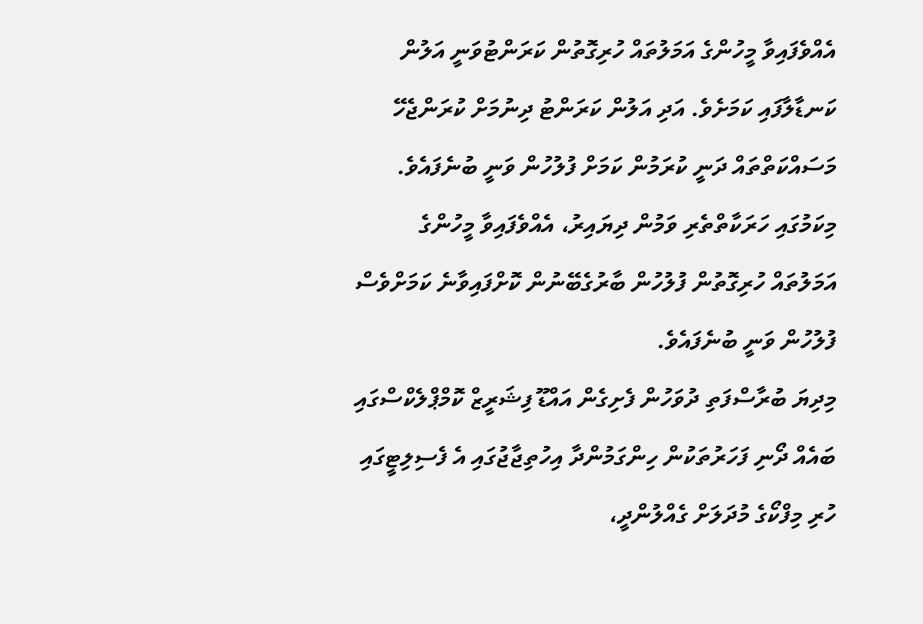އެއްވެފައިވާ މީހުންގެ އަމަލުތައް ހުރިގޮތުން ކަރަންޓުވަނީ އަލުން ކަނޑާލާފައި ކަމަށެވެ. އަދި އަލުން ކަރަންޓު ދިނުމަށް ކުރަންޖެހޭ މަސައްކަތްތައް ދަނީ ކުރަމުން ކަމަށް ފުލުހުން ވަނީ ބުނެފައެވެ.
މިކަމުގައި ހަރަކާތްތެރި ވަމުން ދިޔައިރު، އެއްވެފައިވާ މީހުންގެ އަމަލުތައް ހުރިގޮތުން ފުލުހުން ބާރުގެބޭނުން ކޮށްފައިވާނެ ކަމަށްވެސް ފުލުހުން ވަނީ ބުނެފައެވެ.
މިދިޔަ ބުރާސްފަތި ދުވަހުން ފެށިގެން އައްޑޫ ފިޝަރީޒް ކޮމްޕްލެކްސްގައި ބައެއް ދޯނި ފަހަރުތަކުން ހިންގަމުންދާ އިހުތިޖާޖުގައި އެ ފެސިލިޓީގައި ހުރި މިފްކޯގެ މުދަލަށް ގެއްލުންދީ،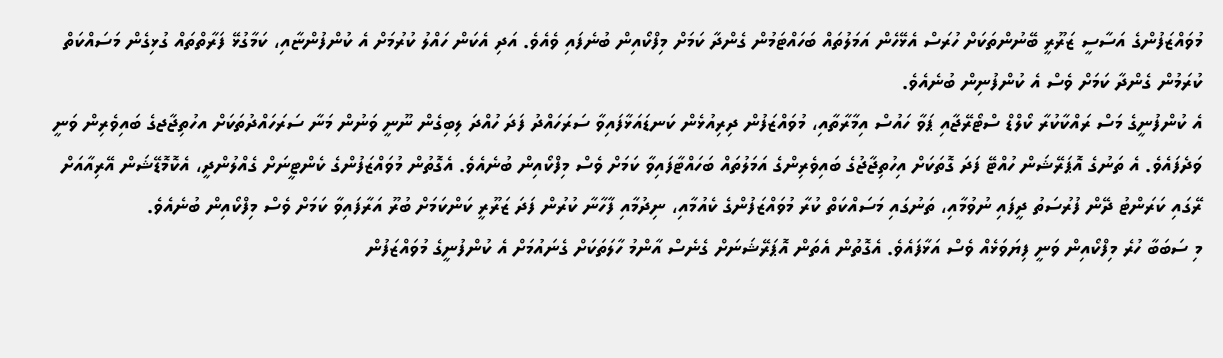މުވައްޒަފުންގެ އަސާސީ ޒަރޫރީ ބޭނުންތަކަށް ހުރަސް އެޅޭހެން އަމަލުތައް ބަހައްޓަމުން ގެންދާ ކަމަށް މިފްކޯއިން ބުނެފައި ވެއެވެ. އަދި އެކަން ހައްލު ކުރުމަށް އެ ކުންފުންޏާއި، ކަމާގުޅޭ ފަރާތްތައް ގުޅިގެން މަސައްކަތް ކުރަމުން ގެންދާ ކަމަށް ވެސް އެ ކުންފުނިން ބުނެއެވެ.
އެ ކުންފުނީގެ މަސް ރައްކާކުރާ ކޯލްޑް ސްޓޯރޭޖާއި ޕަވާ ހައުސް އިމާރާތާއި، މުވައްޒަފުން ދިރިއުޅެން ކަނޑައަޅާފައިވާ ސަރަހައްދު ފަދަ ހުއްދަ ލިބިގެން ނޫނީ ވަނުން މަނާ ސަރަހައްދުތަކަށް އހުތިޖާޖގެ ބައިވެރިން ވަނީ ވަދެފައެވެ. އެ ތަނުގެ އޮޕަރޭޝަން ހުއްޓޭ ފަދަ ގޮތަކަށް އިހުތިޖާޖުގެ ބައިވެރިންގެ އަމަލުތައް ބަހައްޓާފައިވާ ކަމަށް ވެސް މިފްކޯއިން ބުނެއެވެ. އެގޮތުން މުވައްޒަފުންގެ ކެންޓީނަށް ގެއްލުންދީ، އެކޮމޮޑޭޝަން އޭރިއާއަށް ރޭގައި ކަރަންޓު ދޭން ފުރުސަތު ދީފައި ނުވުމާއި، ތަނުގައި މަސައްކަތް ކުރާ މުވައްޒަފުންގެ ކެއުމާއި، ނިދުމާއި ފާހާނާ ކުރުން ފަދަ ޒަރޫރީ ކަންކަމަށް ބުރޫ އަރާފައިވާ ކަމަށް ވެސް މިފްކޯއިން ބުނެއެވެ.
މި ސަބަބާ ހުރެ މިފްކޯއިން ވަނީ ފިޔަވަޅެއް ވެސް އަޅާފައެވެ. އެގޮތުން އެތަން އޮޕަރޭޝަނަށް ގެނެސް އާންމު ހާލަތަކަށް ގެނައުމަށް އެ ކުންފުނީގެ މުވައްޒަފުން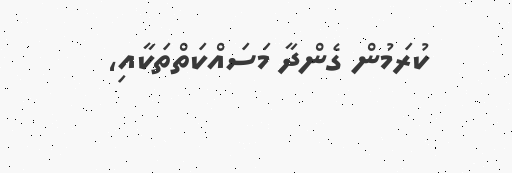ކުރަމުން ގެންދާ މަސައްކަތްތަކާއި،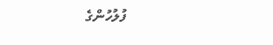ފުލުހުންގެ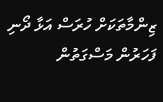ޒިންމާތަކަށް ހުރަސް އަޅާ ދޯނި ފަހަރުން މަސްގަތުން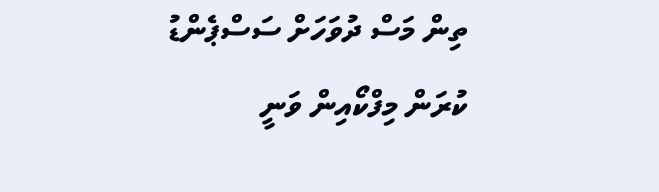ތިން މަސް ދުވަހަށް ސަސްޕެންޑު ކުރަން މިފްކޯއިން ވަނީ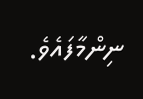ނިންމާފައެވެ.